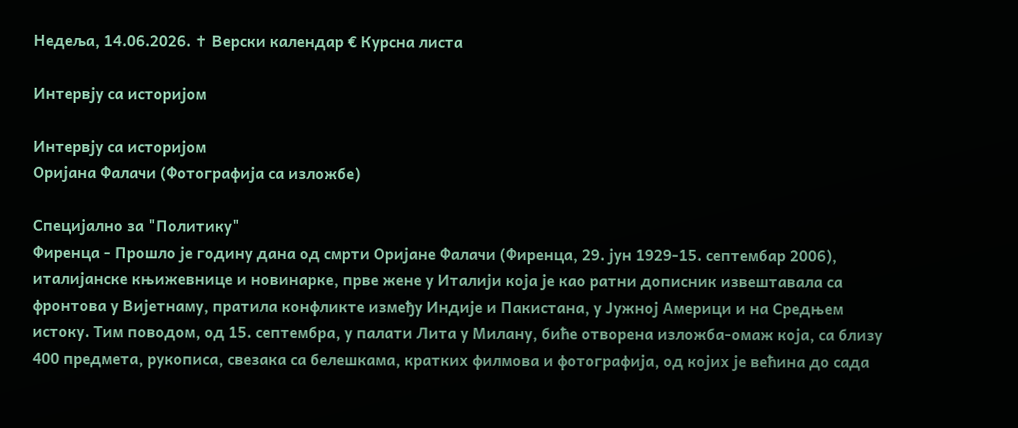Недеља, 14.06.2026. ✝ Верски календар € Курсна листа

Интервју са историјом

Интервју са историјом
Оријана Фалачи (Фотографија са изложбе)

Специјално за "Политику"
Фиренца - Прошло је годину дана од смрти Оријане Фалачи (Фиренца, 29. јун 1929-15. септембар 2006), италијанске књижевнице и новинарке, прве жене у Италији која је као ратни дописник извештавала са фронтова у Вијетнаму, пратила конфликте између Индије и Пакистана, у Јужној Америци и на Средњем истоку. Тим поводом, од 15. септембра, у палати Лита у Милану, биће отворена изложба-омаж која, са близу 400 предмета, рукописа, свезака са белешкама, кратких филмова и фотографија, од којих је већина до сада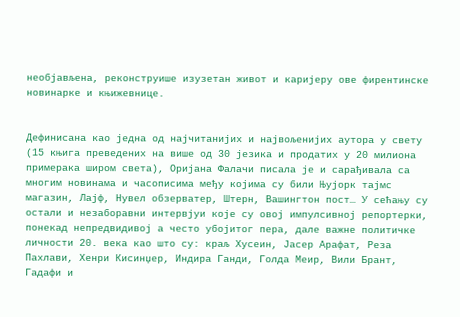необјављена, реконструише изузетан живот и каријеру ове фирентинске новинарке и књижевнице.


Дефинисана као једна од најчитанијих и највољенијих аутора у свету (15 књига преведених на више од 30 језика и продатих у 20 милиона примерака широм света), Оријана Фалачи писала је и сарађивала са многим новинама и часописима међу којима су били Њујорк тајмс магазин, Лајф, Нувел обзерватер, Штерн, Вашингтон пост… У сећању су остали и незаборавни интервјуи које су овој импулсивној репортерки, понекад непредвидивој а често убојитог пера, дале важне политичке личности 20. века као што су: краљ Хусеин, Јасер Арафат, Реза Пахлави, Хенри Кисинџер, Индира Ганди, Голда Меир, Вили Брант, Гадафи и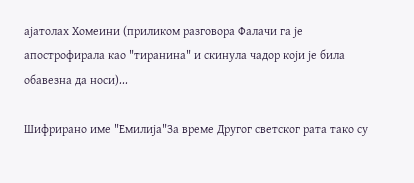ајатолах Хомеини (приликом разговора Фалачи га је апострофирала као "тиранина" и скинула чадор који је била обавезна да носи)...

Шифрирано име "Емилија"За време Другог светског рата тако су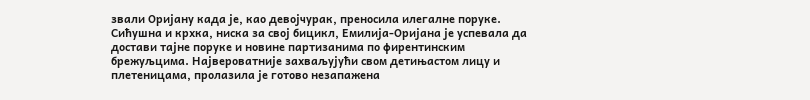звали Оријану када је, као девојчурак, преносила илегалне поруке. Сићушна и крхка, ниска за свој бицикл, Емилија-Оријана је успевала да достави тајне поруке и новине партизанима по фирентинским брежуљцима. Највероватније захваљујући свом детињастом лицу и плетеницама, пролазила је готово незапажена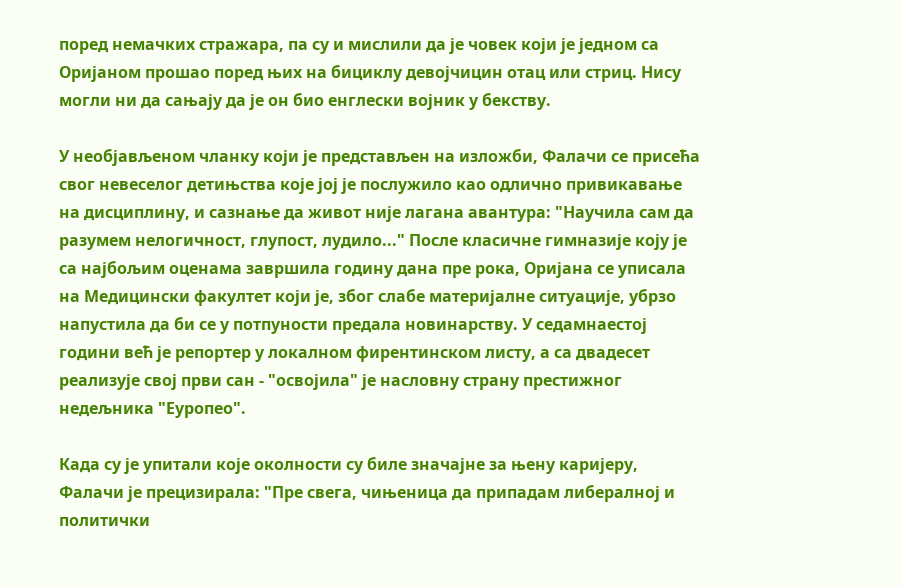поред немачких стражара, па су и мислили да је човек који је једном са Оријаном прошао поред њих на бициклу девојчицин отац или стриц. Нису могли ни да сањају да је он био енглески војник у бекству.

У необјављеном чланку који је представљен на изложби, Фалачи се присећа свог невеселог детињства које јој је послужило као одлично привикавање на дисциплину, и сазнање да живот није лагана авантура: "Научила сам да разумем нелогичност, глупост, лудило..." После класичне гимназије коју је са најбољим оценама завршила годину дана пре рока, Оријана се уписала на Медицински факултет који је, због слабе материјалне ситуације, убрзо напустила да би се у потпуности предала новинарству. У седамнаестој години већ је репортер у локалном фирентинском листу, а са двадесет реализује свој први сан - "освојила" је насловну страну престижног недељника "Еуропео".

Када су је упитали које околности су биле значајне за њену каријеру, Фалачи је прецизирала: "Пре свега, чињеница да припадам либералној и политички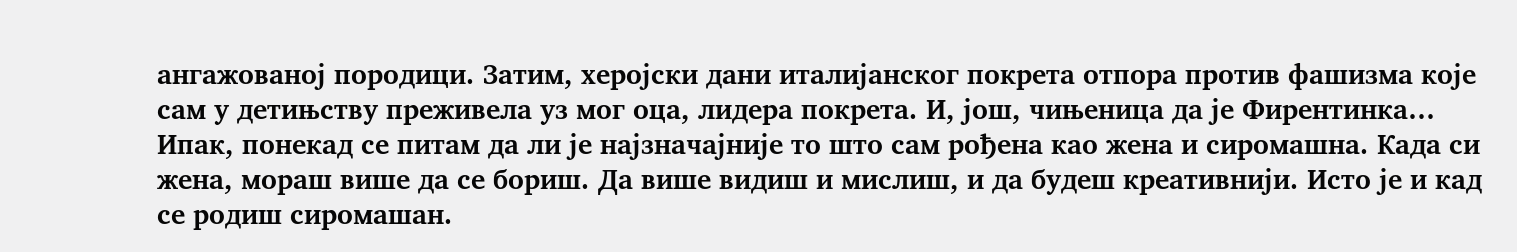ангажованој породици. Затим, херојски дани италијанског покрета отпора против фашизма које сам у детињству преживела уз мог оца, лидера покрета. И, још, чињеница да је Фирентинка… Ипак, понекад се питам да ли је најзначајније то што сам рођена као жена и сиромашна. Када си жена, мораш више да се бориш. Да више видиш и мислиш, и да будеш креативнији. Исто је и кад се родиш сиромашан.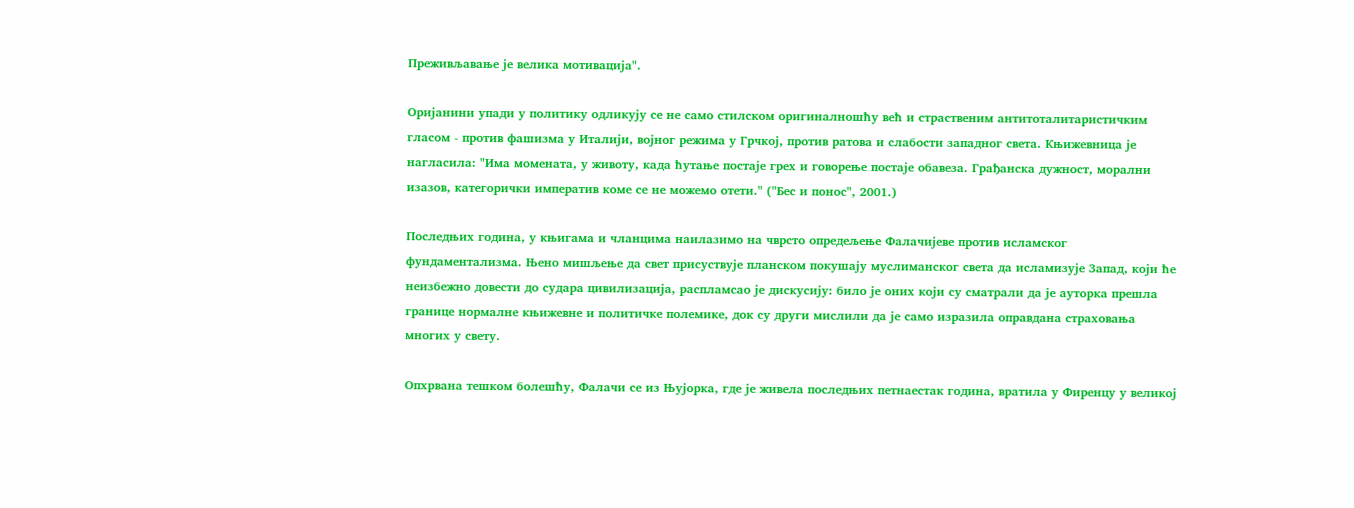Преживљавање је велика мотивација".

Оријанини упади у политику одликују се не само стилском оригиналношћу већ и страственим антитоталитаристичким гласом - против фашизма у Италији, војног режима у Грчкој, против ратова и слабости западног света. Књижевница је нагласила: "Има момената, у животу, када ћутање постаје грех и говорење постаје обавеза. Грађанска дужност, морални изазов, категорички императив коме се не можемо отети." ("Бес и понос", 2001.)

Последњих година, у књигама и чланцима наилазимо на чврсто опредељење Фалачијеве против исламског фундаментализма. Њено мишљење да свет присуствује планском покушају муслиманског света да исламизује Запад, који ће неизбежно довести до судара цивилизација, распламсао је дискусију: било је оних који су сматрали да је ауторка прешла границе нормалне књижевне и политичке полемике, док су други мислили да је само изразила оправдана страховања многих у свету.

Опхрвана тешком болешћу, Фалачи се из Њујорка, где је живела последњих петнаестак година, вратила у Фиренцу у великој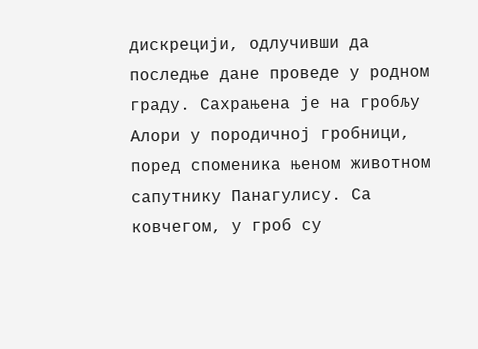дискрецији, одлучивши да последње дане проведе у родном граду. Сахрањена је на гробљу Алори у породичној гробници, поред споменика њеном животном сапутнику Панагулису. Са ковчегом, у гроб су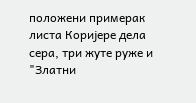положени примерак листа Коријере дела сера, три жуте руже и "Златни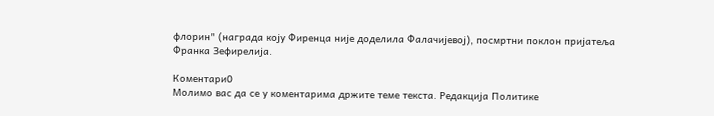флорин" (награда коју Фиренца није доделила Фалачијевој), посмртни поклон пријатеља Франка Зефирелија.

Коментари0
Молимо вас да се у коментарима држите теме текста. Редакција Политике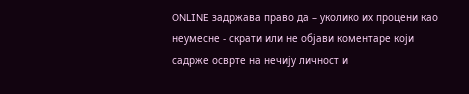ONLINE задржава право да – уколико их процени као неумесне - скрати или не објави коментаре који садрже осврте на нечију личност и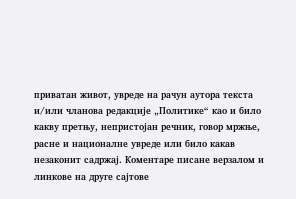приватан живот, увреде на рачун аутора текста и/или чланова редакције „Политике“ као и било какву претњу, непристојан речник, говор мржње, расне и националне увреде или било какав незаконит садржај. Коментаре писане верзалом и линкове на друге сајтове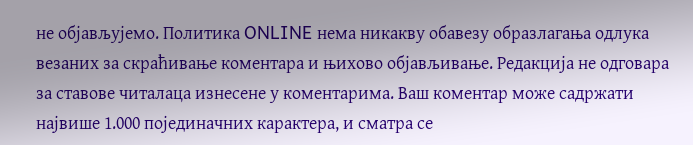не објављујемо. Политика ONLINE нема никакву обавезу образлагања одлука везаних за скраћивање коментара и њихово објављивање. Редакција не одговара за ставове читалаца изнесене у коментарима. Ваш коментар може садржати највише 1.000 појединачних карактера, и сматра се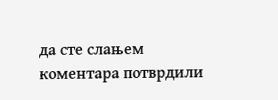да сте слањем коментара потврдили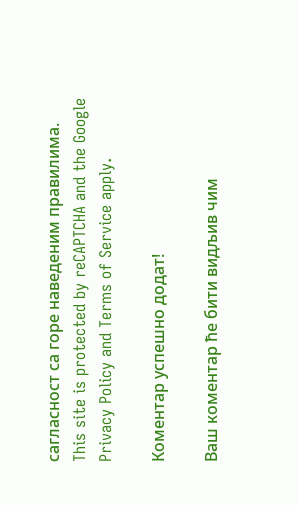сагласност са горе наведеним правилима.
This site is protected by reCAPTCHA and the Google Privacy Policy and Terms of Service apply.

Комeнтар успeшно додат!

Ваш комeнтар ћe бити видљив чим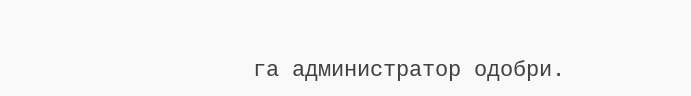га администратор одобри.